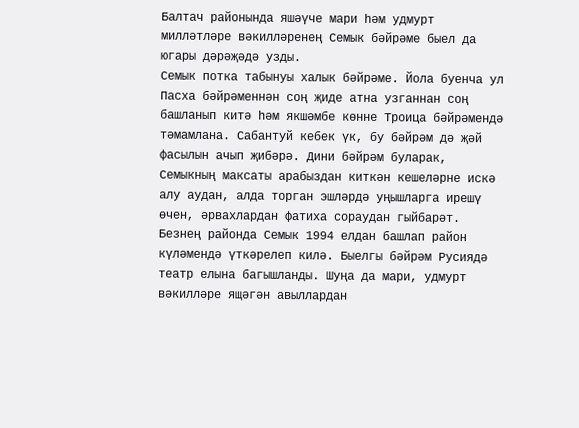Балтач районында яшәүче мари һәм удмурт милләтләре вәкилләренең Семык бәйрәме быел да югары дәрәҗәдә узды.
Семык потка табынуы халык бәйрәме. Йола буенча ул Пасха бәйрәменнән соң җиде атна узганнан соң башланып китә һәм якшәмбе көнне Троица бәйрәмендә тәмамлана. Сабантуй кебек үк, бу бәйрәм дә җәй фасылын ачып җибәрә. Дини бәйрәм буларак, Семыкның максаты арабыздан киткән кешеләрне искә алу аудан, алда торган эшләрдә уңышларга ирешү өчен, әрвахлардан фатиха сораудан гыйбарәт.
Безнең районда Семык 1994 елдан башлап район күләмендә үткәрелеп килә. Быелгы бәйрәм Русиядә театр елына багышланды. Шуңа да мари, удмурт вәкилләре ящәгән авыллардан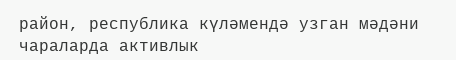район, республика күләмендә узган мәдәни чараларда активлык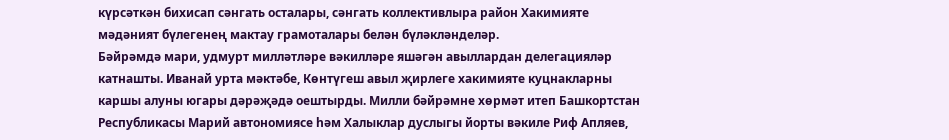күрсәткән бихисап сәнгать осталары, сәнгать коллективлыра район Хакимияте мәдәният бүлегенең мактау грамоталары белән бүләкләнделәр.
Бәйрәмдә мари, удмурт милләтләре вәкилләре яшәгән авыллардан делегацияләр катнашты. Иванай урта мәктәбе, Көнтүгеш авыл җирлеге хакимияте куцнакларны каршы алуны югары дәрәҗәдә оештырды. Милли бәйрәмне хөрмәт итеп Башкортстан Республикасы Марий автономиясе һәм Халыклар дуслыгы йорты вәкиле Риф Апляев,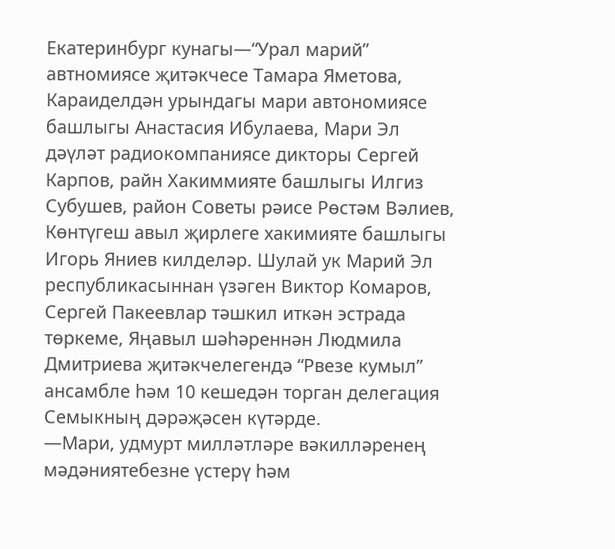Екатеринбург кунагы—“Урал марий” автномиясе җитәкчесе Тамара Яметова, Караиделдән урындагы мари автономиясе башлыгы Анастасия Ибулаева, Мари Эл дәүләт радиокомпаниясе дикторы Сергей Карпов, райн Хакиммияте башлыгы Илгиз Субушев, район Советы рәисе Рөстәм Вәлиев, Көнтүгеш авыл җирлеге хакимияте башлыгы Игорь Яниев килделәр. Шулай ук Марий Эл республикасыннан үзәген Виктор Комаров, Сергей Пакеевлар тәшкил иткән эстрада төркеме, Яңавыл шәһәреннән Людмила Дмитриева җитәкчелегендә “Рвезе кумыл” ансамбле һәм 10 кешедән торган делегация Семыкның дәрәҗәсен күтәрде.
—Мари, удмурт милләтләре вәкилләренең мәдәниятебезне үстерү һәм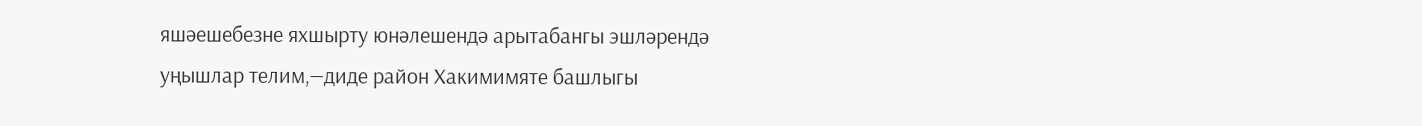яшәешебезне яхшырту юнәлешендә арытабангы эшләрендә уңышлар телим,—диде район Хакимимяте башлыгы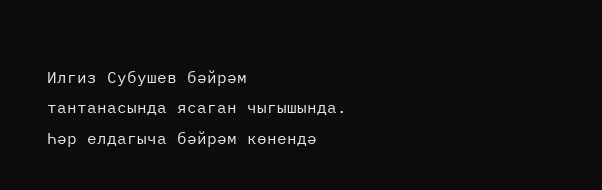Илгиз Субушев бәйрәм тантанасында ясаган чыгышында.
Һәр елдагыча бәйрәм көнендә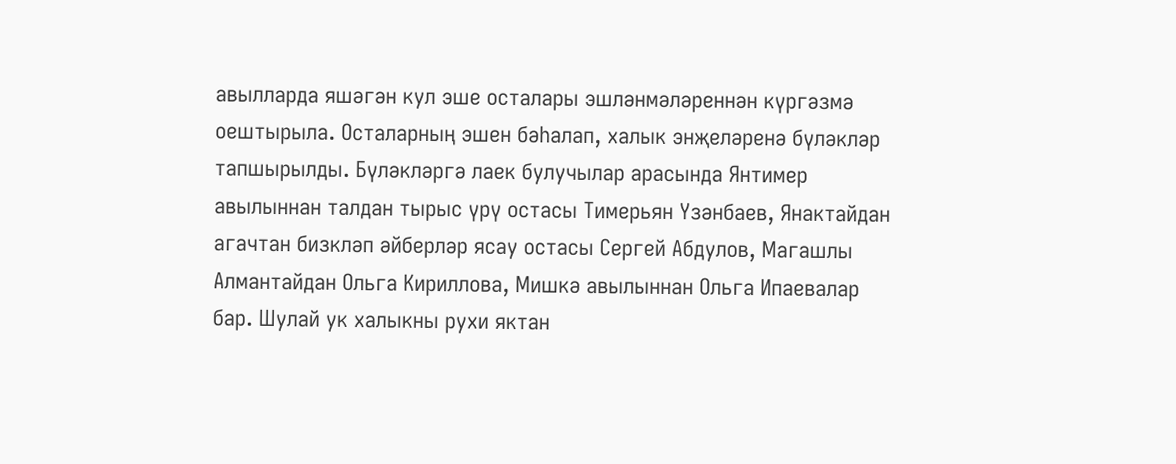авылларда яшәгән кул эше осталары эшләнмәләреннән күргәзмә оештырыла. Осталарның эшен бәһалап, халык энҗеләренә бүләкләр тапшырылды. Бүләкләргә лаек булучылар арасында Янтимер авылыннан талдан тырыс үрү остасы Тимерьян Үзәнбаев, Янактайдан агачтан бизкләп әйберләр ясау остасы Сергей Абдулов, Магашлы Алмантайдан Ольга Кириллова, Мишкә авылыннан Ольга Ипаевалар бар. Шулай ук халыкны рухи яктан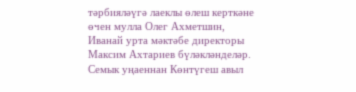тәрбияләүгә лаеклы өлеш керткәне өчен мулла Олег Ахметшин, Иванай урта мәктәбе директоры Максим Ахтариев бүләкләнделәр.
Семык уңаеннан Көнтүгеш авыл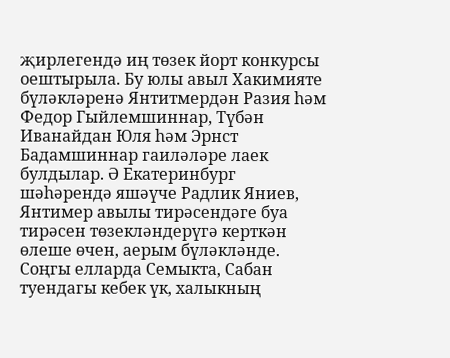җирлегендә иң төзек йорт конкурсы оештырыла. Бу юлы авыл Хакимияте бүләкләренә Янтитмердән Разия һәм Федор Гыйлемшиннар, Түбән Иванайдан Юля һәм Эрнст Бадамшиннар гаиләләре лаек булдылар. Ә Екатеринбург шәһәрендә яшәүче Радлик Яниев, Янтимер авылы тирәсендәге буа тирәсен төзекләндерүгә керткән өлеше өчен, аерым бүләкләнде.
Соңгы елларда Семыкта, Сабан туендагы кебек үк, халыкның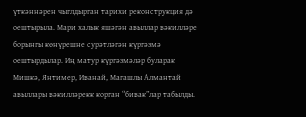үткәннәрен чыглдырган тарихи реконструкция дә оештырыла. Мари халык яшәгән авыллар вәкилләре борынгы көнүрешне сурәтләгән күргәзмә оештырдылар. Иң матур күргәзмәләр буларак Мишкә, Янтимер, Иванай, Магашлы Алмантай авыллары вәкилләрекк корган “бивак”лар табылды.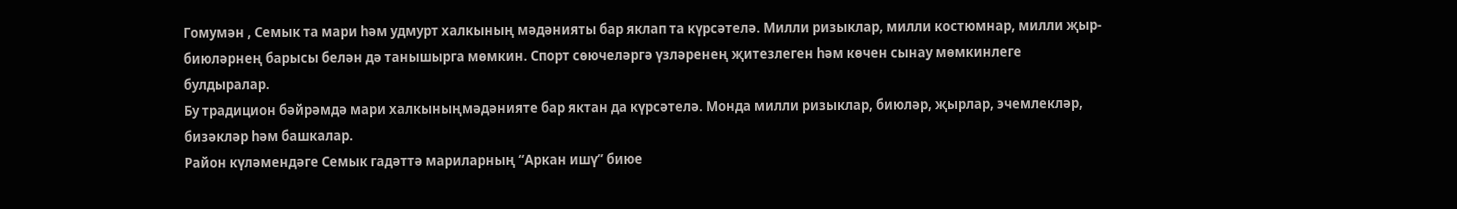Гомумән , Семык та мари һәм удмурт халкының мәдәнияты бар яклап та күрсәтелә. Милли ризыклар, милли костюмнар, милли җыр-биюләрнең барысы белән дә танышырга мөмкин. Спорт сөючеләргә үзләренең җитезлеген һәм көчен сынау мөмкинлеге булдыралар.
Бу традицион бәйрәмдә мари халкыныңмәдәнияте бар яктан да күрсәтелә. Монда милли ризыклар, биюләр, җырлар, эчемлекләр, бизәкләр һәм башкалар.
Район күләмендәге Семык гадәттә мариларның “Аркан ишү” биюе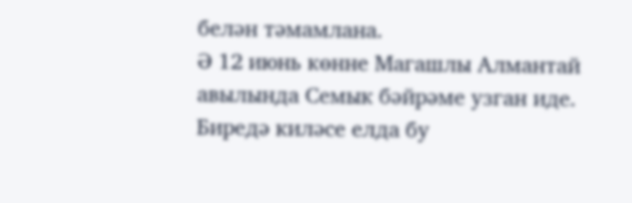белән тәмамлана.
Ә 12 июнь көнне Магашлы Алмантай авылында Семык бәйрәме узган иде. Биредә киләсе елда бу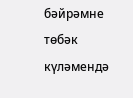бәйрәмне төбәк күләмендә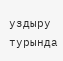уздыру турында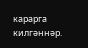карарга килгәннәр.